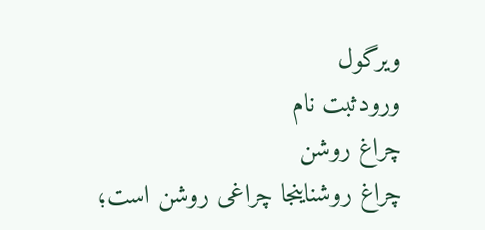ویرگول
ورودثبت نام
چراغ روشن
چراغ روشناینجا چراغی روشن است؛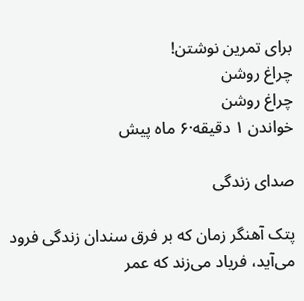برای تمرین نوشتن!
چراغ روشن
چراغ روشن
خواندن ۱ دقیقه·۶ ماه پیش

صدای زندگی

پتک آهنگر زمان که بر فرق سندان زندگی فرود می‌آید، فریاد می‌زند که عمر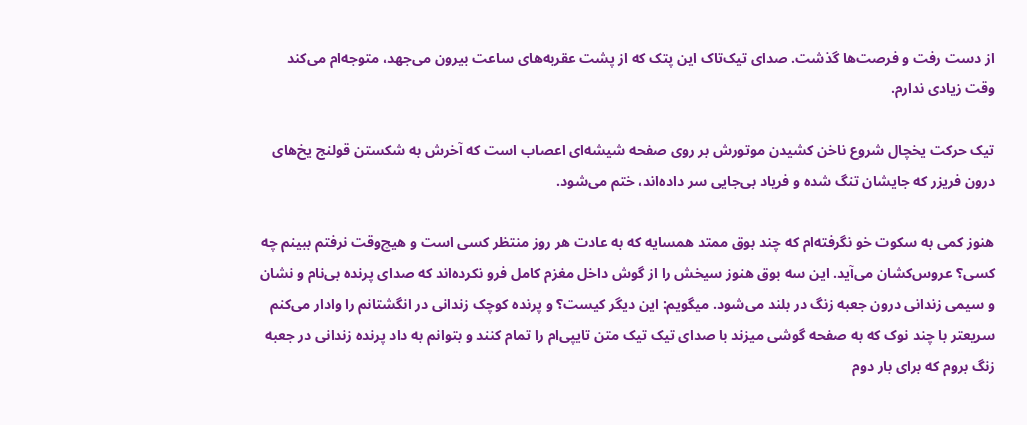از دست رفت و فرصت‌ها گذشت. صدای تیک‌تاک این پتک که از پشت عقربه‌های ساعت بیرون می‌جهد، متوجه‌ام می‌کند وقت زیادی ندارم.

تیک حرکت یخچال شروع ناخن کشیدن موتورش بر روی صفحه شیشه‌ای اعصاب است که آخرش به شکستن قولنج یخ‌های درون فریزر که جایشان تنگ شده و فریاد بی‌جایی سر داده‌اند، ختم می‌شود.

هنوز کمی به سکوت خو نگرفته‌ام که چند بوق ممتد همسایه که به عادت هر روز منتظر کسی‌ است و هیچ‌وقت نرفتم ببینم چه کسی؟ عروس‌کشان می‌آید. این سه بوق هنوز سیخش را از گوش داخل مغزم کامل فرو نکرده‌اند که صدای پرنده بی‌نام و نشان و سیمی زندانی درون جعبه زنگ در بلند می‌شود. میگویم: این دیگر کیست؟ و پرنده کوچک زندانی در انگشتانم را وادار می‌کنم سریعتر با چند نوک که به صفحه گوشی میزند با صدای تیک تیک متن تایپی‌ام را تمام کنند و بتوانم به داد پرنده زندانی در جعبه زنگ بروم که برای بار دوم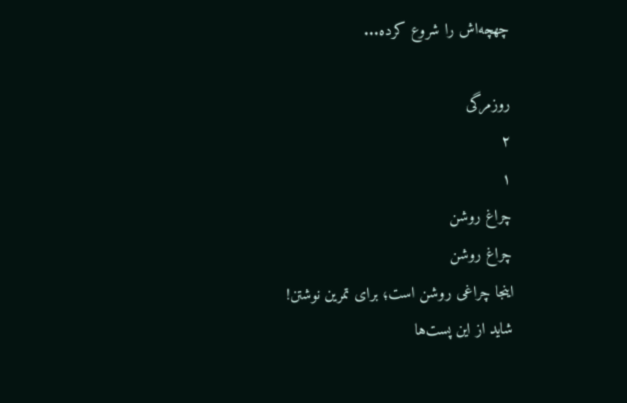چهچه‌اش را شروع کرده...

روزمرگی
۲
۱
چراغ روشن
چراغ روشن
اینجا چراغی روشن است؛ برای تمرین نوشتن!
شاید از این پست‌ها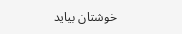خوشتان بیاید